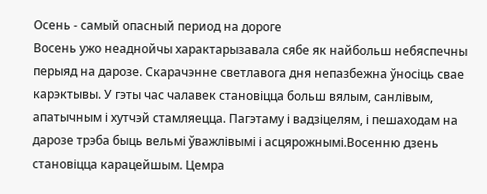Осень - самый опасный период на дороге
Восень ужо неаднойчы характарызавала сябе як найбольш небяспечны перыяд на дарозе. Скарачэнне светлавога дня непазбежна ўносіць свае карэктывы. У гэты час чалавек становіцца больш вялым, санлівым, апатычным і хутчэй стамляецца. Пагэтаму і вадзіцелям, і пешаходам на дарозе трэба быць вельмі ўважлівымі і асцярожнымі.Восенню дзень становіцца карацейшым. Цемра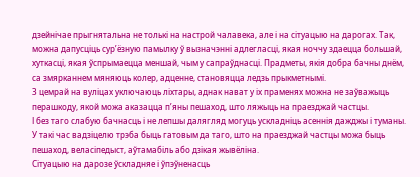дзейнічае прыгнятальна не толькі на настрой чалавека, але і на сітуацыю на дарогах. Так, можна дапусціць сур’ёзную памылку ў вызначэнні адлегласці, якая ноччу здаецца большай, хуткасці, якая ўспрымаецца меншай, чым у сапраўднасці. Прадметы, якія добра бачны днём, са змярканнем мяняюць колер, адценне, становяцца ледзь прыкметнымі.
З цемрай на вуліцах уключаюць ліхтары, аднак нават у іх праменях можна не заўважыць перашкоду, якой можа аказацца п’яны пешаход, што ляжыць на праезджай частцы.
І без таго слабую бачнасць і не лепшы далягляд могуць ускладніць асеннія дажджы і туманы. У такі час вадзіцелю трэба быць гатовым да таго, што на праезджай частцы можа быць пешаход, веласіпедыст, аўтамабіль або дзікая жывёліна.
Сітуацыю на дарозе ўскладняе і ўпэўненасць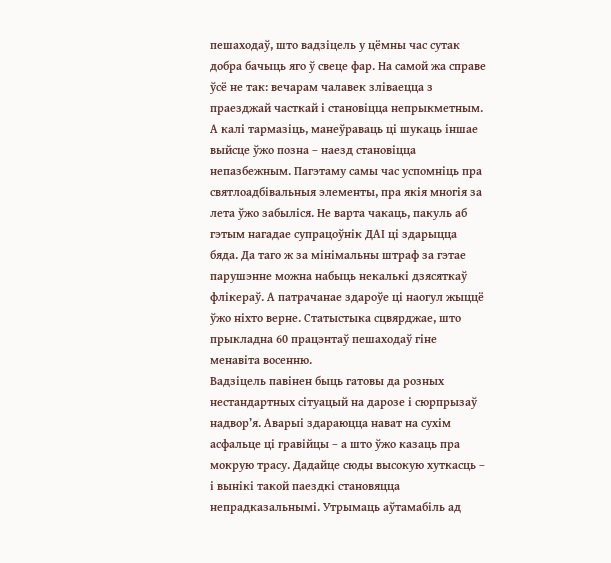пешаходаў, што вадзіцель у цёмны час сутак добра бачыць яго ў свеце фар. На самой жа справе ўсё не так: вечарам чалавек зліваецца з праезджай часткай і становіцца непрыкметным. А калі тармазіць, манеўраваць ці шукаць іншае выйсце ўжо позна – наезд становіцца непазбежным. Пагэтаму самы час успомніць пра святлоадбівальныя элементы, пра якія многія за лета ўжо забыліся. Не варта чакаць, пакуль аб гэтым нагадае супрацоўнік ДАІ ці здарыцца бяда. Да таго ж за мінімальны штраф за гэтае парушэнне можна набыць некалькі дзясяткаў флікераў. А патрачанае здароўе ці наогул жыццё ўжо ніхто верне. Статыстыка сцвярджае, што прыкладна 60 працэнтаў пешаходаў гіне менавіта восенню.
Вадзіцель павінен быць гатовы да розных нестандартных сітуацый на дарозе і сюрпрызаў надвор’я. Аварыі здараюцца нават на сухім асфальце ці гравійцы – а што ўжо казаць пра мокрую трасу. Дадайце сюды высокую хуткасць – і вынікі такой паездкі становяцца непрадказальнымі. Утрымаць аўтамабіль ад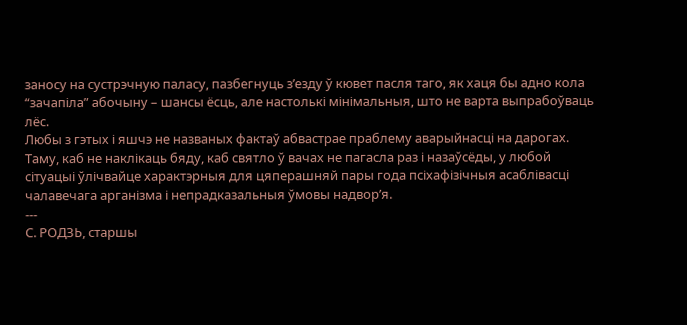заносу на сустрэчную паласу, пазбегнуць з’езду ў кювет пасля таго, як хаця бы адно кола “зачапіла” абочыну – шансы ёсць, але настолькі мінімальныя, што не варта выпрабоўваць лёс.
Любы з гэтых і яшчэ не названых фактаў абвастрае праблему аварыйнасці на дарогах. Таму, каб не наклікаць бяду, каб святло ў вачах не пагасла раз і назаўсёды, у любой сітуацыі ўлічвайце характэрныя для цяперашняй пары года псіхафізічныя асаблівасці чалавечага арганізма і непрадказальныя ўмовы надвор’я.
---
С. РОДЗЬ, старшы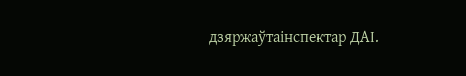дзяржаўтаінспектар ДАІ.